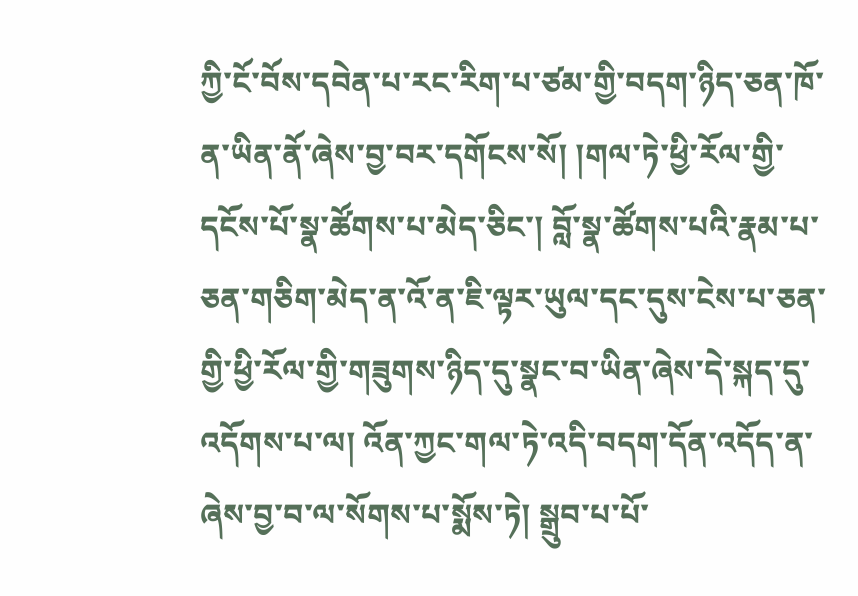ཀྱི་ངོ་བོས་དབེན་པ་རང་རིག་པ་ཙམ་གྱི་བདག་ཉིད་ཅན་ཁོ་ན་ཡིན་ནོ་ཞེས་བྱ་བར་དགོངས་སོ། །གལ་ཏེ་ཕྱི་རོལ་གྱི་དངོས་པོ་སྣ་ཚོགས་པ་མེད་ཅིང་། བློ་སྣ་ཚོགས་པའི་རྣམ་པ་ཅན་གཅིག་མེད་ན་འོ་ན་ཇི་ལྟར་ཡུལ་དང་དུས་ངེས་པ་ཅན་གྱི་ཕྱི་རོལ་གྱི་གཟུགས་ཉིད་དུ་སྣང་བ་ཡིན་ཞེས་དེ་སྐད་དུ་འདོགས་པ་ལ། འོན་ཀྱང་གལ་ཏེ་འདི་བདག་དོན་འདོད་ན་ཞེས་བྱ་བ་ལ་སོགས་པ་སྨོས་ཏེ། སྒྲུབ་པ་པོ་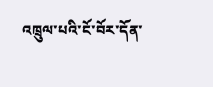འཁྲུལ་པའི་ངོ་བོར་དོན་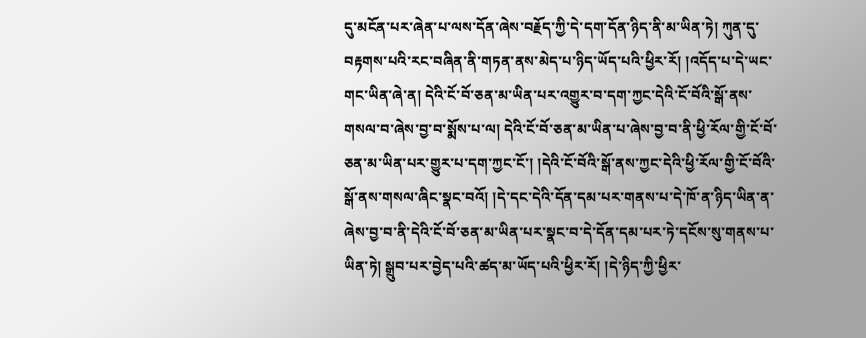དུ་མངོན་པར་ཞེན་པ་ལས་དོན་ཞེས་བརྗོད་ཀྱི་དེ་དག་དོན་ཉིད་ནི་མ་ཡིན་ཏེ། ཀུན་དུ་བརྟགས་པའི་རང་བཞིན་ནི་གཏན་ནས་མེད་པ་ཉིད་ཡོད་པའི་ཕྱིར་རོ། །འདོད་པ་དེ་ཡང་གང་ཡིན་ཞེ་ན། དེའི་ངོ་བོ་ཅན་མ་ཡིན་པར་འགྱུར་བ་དག་ཀྱང་དེའི་ངོ་བོའི་སྒོ་ནས་གསལ་བ་ཞེས་བྱ་བ་སྨོས་པ་ལ། དེའི་ངོ་བོ་ཅན་མ་ཡིན་པ་ཞེས་བྱ་བ་ནི་ཕྱི་རོལ་གྱི་ངོ་བོ་ཅན་མ་ཡིན་པར་གྱུར་པ་དག་ཀྱང་ངོ་། །དེའི་ངོ་བོའི་སྒོ་ནས་ཀྱང་དེའི་ཕྱི་རོལ་གྱི་ངོ་བོའི་སྒོ་ནས་གསལ་ཞིང་སྣང་བའོ། །དེ་དང་དེའི་དོན་དམ་པར་གནས་པ་དེ་ཁོ་ན་ཉིད་ཡིན་ན་ཞེས་བྱ་བ་ནི་དེའི་ངོ་བོ་ཅན་མ་ཡིན་པར་སྣང་བ་དེ་དོན་དམ་པར་ཏེ་དངོས་སུ་གནས་པ་ཡིན་ཏེ། སྒྲུབ་པར་བྱེད་པའི་ཚད་མ་ཡོད་པའི་ཕྱིར་རོ། །དེ་ཉིད་ཀྱི་ཕྱིར་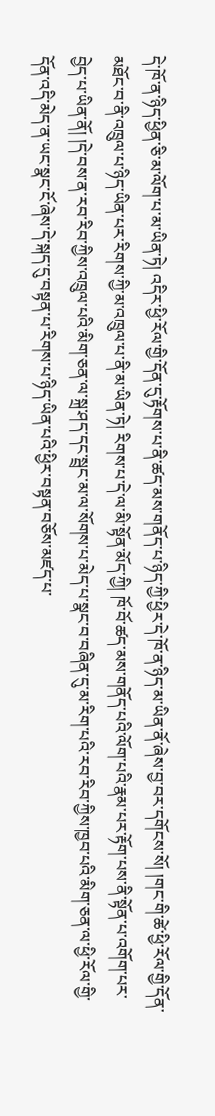དེ་ཁོ་ན་ཉིད་ཕྱིན་ཅི་མ་ལོག་པ་མ་ཡིན་ཏེ། འདིར་ཕྱི་རོལ་གྱི་དོན་དུ་རྟོགས་པ་ནི་ཚད་མས་གནོད་པ་ཉིད་ཀྱི་ཕྱིར་དེ་ཁོ་ན་ཉིད་མ་ཡིན་ནོ་ཞེས་བྱ་བར་དགོངས་སོ། །གང་གི་ཚེ་ཕྱི་རོལ་གྱི་དོན་མཐོང་བ་ནི་འཁྲུལ་པ་ཉིད་ཡིན་པར་རིགས་ཀྱི་མ་འཁྲུལ་པ་ནི་མ་ཡིན་ཏེ། རིགས་པ་དེ་ལ་མི་སྟོན་མོད་ཀྱི། ཁོ་བོ་ཚད་མས་གནོད་པའི་ལོག་པའི་རྣམ་པར་རྟོག་པས་ནི་སྟོན་པ་འགོག་པར་བྱེད་པ་ཡིན་ནོ། །དེ་བས་ན་རབ་རིབ་ཀྱིས་འཁྲུལ་པའི་མིག་ཅན་ལ་སྐྲ་ཤད་དང་སྦྲང་མ་ལ་སོགས་པ་མེད་པ་སྣང་བ་བཞིན་དུ་མ་རིག་པའི་རབ་རིབ་ཀྱིས་ཁྱབ་པའི་མིག་ཅན་ལ་ཕྱི་རོལ་གྱི་དོན་འདི་མེད་ན་ཡང་སྣང་ངོ་ཞེས་དེ་སྐད་དུ་བསྟན་པ་རིགས་པ་ཉིད་ཡིན་པའི་ཕྱིར་བསྟན་བཅོས་མཛད་པ་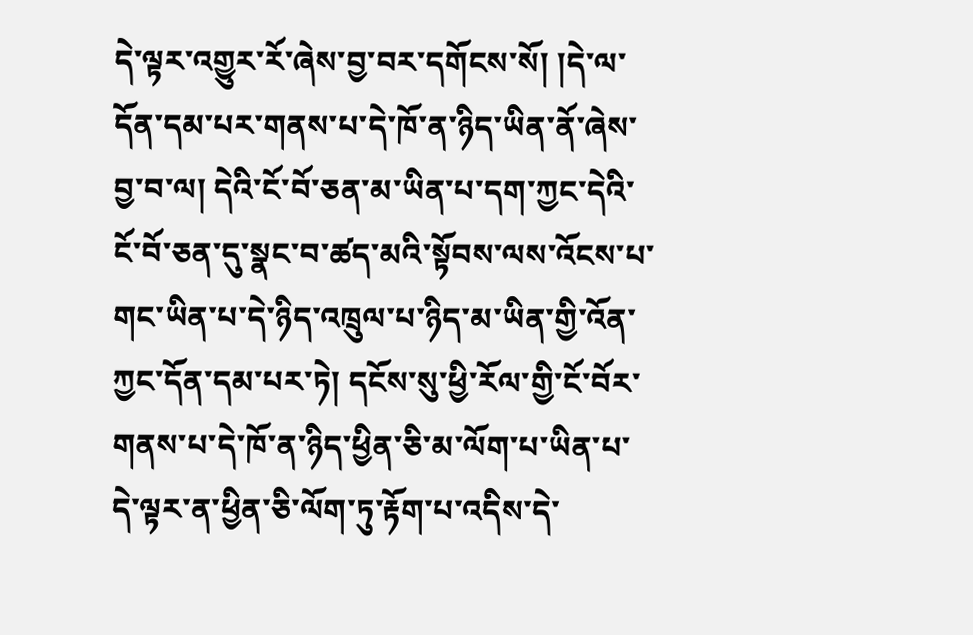དེ་ལྟར་འགྱུར་རོ་ཞེས་བྱ་བར་དགོངས་སོ། །དེ་ལ་དོན་དམ་པར་གནས་པ་དེ་ཁོ་ན་ཉིད་ཡིན་ནོ་ཞེས་བྱ་བ་ལ། དེའི་ངོ་བོ་ཅན་མ་ཡིན་པ་དག་ཀྱང་དེའི་ངོ་བོ་ཅན་དུ་སྣང་བ་ཚད་མའི་སྟོབས་ལས་འོངས་པ་གང་ཡིན་པ་དེ་ཉིད་འཁྲུལ་པ་ཉིད་མ་ཡིན་གྱི་འོན་ཀྱང་དོན་དམ་པར་ཏེ། དངོས་སུ་ཕྱི་རོལ་གྱི་ངོ་བོར་གནས་པ་དེ་ཁོ་ན་ཉིད་ཕྱིན་ཅི་མ་ལོག་པ་ཡིན་པ་
དེ་ལྟར་ན་ཕྱིན་ཅི་ལོག་ཏུ་རྟོག་པ་འདིས་དེ་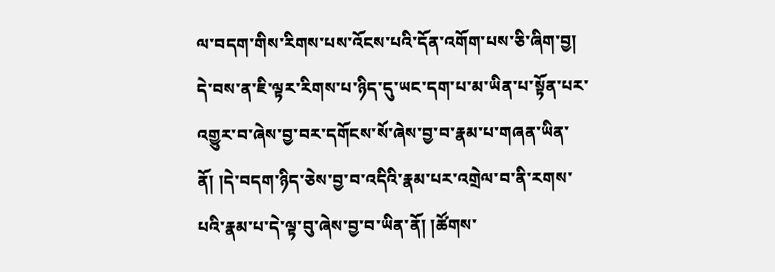ལ་བདག་གིས་རིགས་པས་འོངས་པའི་དོན་འགོག་པས་ཅི་ཞིག་བྱ། དེ་བས་ན་ཇི་ལྟར་རིགས་པ་ཉིད་དུ་ཡང་དག་པ་མ་ཡིན་པ་སྟོན་པར་འགྱུར་བ་ཞེས་བྱ་བར་དགོངས་སོ་ཞེས་བྱ་བ་རྣམ་པ་གཞན་ཡིན་ནོ། །དེ་བདག་ཉིད་ཅེས་བྱ་བ་འདིའི་རྣམ་པར་འགྲེལ་བ་ནི་རགས་པའི་རྣམ་པ་དེ་ལྟ་བུ་ཞེས་བྱ་བ་ཡིན་ནོ། །ཚོགས་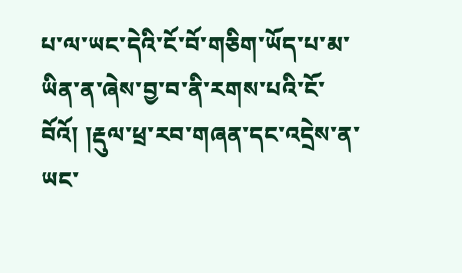པ་ལ་ཡང་དེའི་ངོ་བོ་གཅིག་ཡོད་པ་མ་ཡིན་ན་ཞེས་བྱ་བ་ནི་རགས་པའི་ངོ་བོའོ། །རྡུལ་ཕྲ་རབ་གཞན་དང་འདྲེས་ན་ཡང་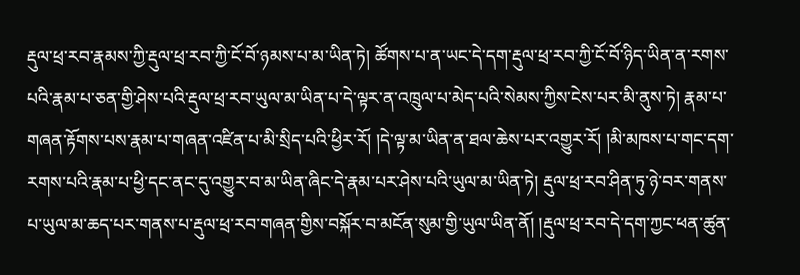རྡུལ་ཕྲ་རབ་རྣམས་ཀྱི་རྡུལ་ཕྲ་རབ་ཀྱི་ངོ་བོ་ཉམས་པ་མ་ཡིན་ཏེ། ཚོགས་པ་ན་ཡང་དེ་དག་རྡུལ་ཕྲ་རབ་ཀྱི་ངོ་བོ་ཉིད་ཡིན་ན་རགས་པའི་རྣམ་པ་ཅན་གྱི་ཤེས་པའི་རྡུལ་ཕྲ་རབ་ཡུལ་མ་ཡིན་པ་དེ་ལྟར་ན་འཁྲུལ་པ་མེད་པའི་སེམས་ཀྱིས་ངེས་པར་མི་ནུས་ཏེ། རྣམ་པ་གཞན་རྟོགས་པས་རྣམ་པ་གཞན་འཛིན་པ་མི་སྲིད་པའི་ཕྱིར་རོ། །དེ་ལྟ་མ་ཡིན་ན་ཐལ་ཆེས་པར་འགྱུར་རོ། །མི་མཁས་པ་གང་དག་རགས་པའི་རྣམ་པ་ཕྱི་དང་ནང་དུ་འགྱུར་བ་མ་ཡིན་ཞིང་དེ་རྣམ་པར་ཤེས་པའི་ཡུལ་མ་ཡིན་ཏེ། རྡུལ་ཕྲ་རབ་ཤིན་ཏུ་ཉེ་བར་གནས་པ་ཡུལ་མ་ཆད་པར་གནས་པ་རྡུལ་ཕྲ་རབ་གཞན་གྱིས་བསྐོར་བ་མངོན་སུམ་གྱི་ཡུལ་ཡིན་ནོ། །རྡུལ་ཕྲ་རབ་དེ་དག་ཀྱང་ཕན་ཚུན་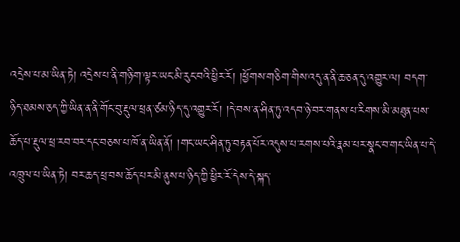འདྲེས་པ་མ་ཡིན་ཏེ། འདྲེས་པ་ནི་གཉི་ག་ལྟར་ཡང་མི་རུང་བའི་ཕྱིར་རོ། །ཕྱོགས་གཅིག་གིས་འདུ་ན་ནི་ཆ་ཅན་དུ་འགྱུར་ལ། བདག་ཉིད་ཐམས་ཅད་ཀྱི་ཡིན་ན་ནི་གོང་བུ་རྡུལ་ཕྲན་ཙམ་ཉིད་དུ་འགྱུར་རོ། །དེ་བས་ན་ཤིན་ཏུ་འདབ་ཉེ་བར་གནས་པ་རིགས་མི་མཐུན་པས་ཆོད་པ་རྡུལ་ཕྲ་རབ་བར་དང་བཅས་པ་ཁོ་ན་ཡིན་ནོ། །གང་ཡང་ཤིན་ཏུ་བརྟན་པོར་འདུས་པ་རགས་པའི་རྣམ་པར་སྣང་བ་གང་ཡིན་པ་དེ་འཁྲུལ་པ་ཡིན་ཏེ། བར་ཆད་ཕྲ་བས་ཆོད་པར་མི་ནུས་པ་ཉིད་ཀྱི་ཕྱིར་རོ་དེས་དེ་སྐད་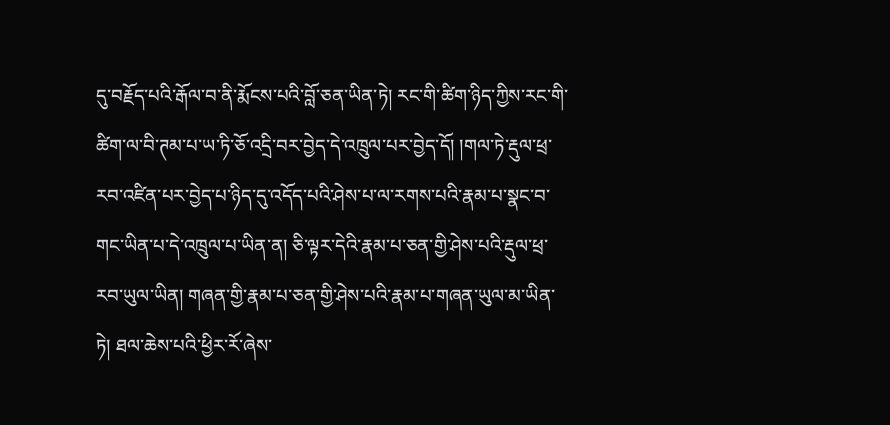དུ་བརྗོད་པའི་རྒོལ་བ་ནི་རྨོངས་པའི་བློ་ཅན་ཡིན་ཏེ། རང་གི་ཚིག་ཉིད་ཀྱིས་རང་གི་ཚིག་ལ་བི་ཊམ་པ་ཡ་ཏི་ཅོ་འདྲི་བར་བྱེད་དེ་འཁྲུལ་པར་བྱེད་དོ། །གལ་ཏེ་རྡུལ་ཕྲ་རབ་འཛིན་པར་བྱེད་པ་ཉིད་དུ་འདོད་པའི་ཤེས་པ་ལ་རགས་པའི་རྣམ་པ་སྣང་བ་གང་ཡིན་པ་དེ་འཁྲུལ་པ་ཡིན་ན། ཅི་ལྟར་དེའི་རྣམ་པ་ཅན་གྱི་ཤེས་པའི་རྡུལ་ཕྲ་རབ་ཡུལ་ཡིན། གཞན་གྱི་རྣམ་པ་ཅན་གྱི་ཤེས་པའི་རྣམ་པ་གཞན་ཡུལ་མ་ཡིན་ཏེ། ཐལ་ཆེས་པའི་ཕྱིར་རོ་ཞེས་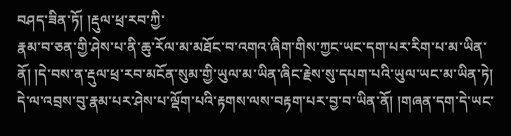བཤད་ཟིན་ཏོ། །རྡུལ་ཕྲ་རབ་ཀྱི་
རྣམ་བ་ཅན་གྱི་ཤེས་པ་ནི་ཆུ་རོལ་མ་མཐོང་བ་འགའ་ཞིག་གིས་ཀྱང་ཡང་དག་པར་རིག་པ་མ་ཡིན་ནོ། །དེ་བས་ན་རྡུལ་ཕྲ་རབ་མངོན་སུམ་གྱི་ཡུལ་མ་ཡིན་ཞིང་རྗེས་སུ་དཔག་པའི་ཡུལ་ཡང་མ་ཡིན་ཏེ། དེ་ལ་འབྲས་བུ་རྣམ་པར་ཤེས་པ་ལྡོག་པའི་རྟགས་ལས་བརྟག་པར་བྱ་བ་ཡིན་ནོ། །གཞན་དག་དེ་ཡང་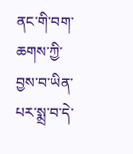ནང་གི་བག་ཆགས་ཀྱི་བྱས་བ་ཡིན་པར་སྨྲ་བ་དེ་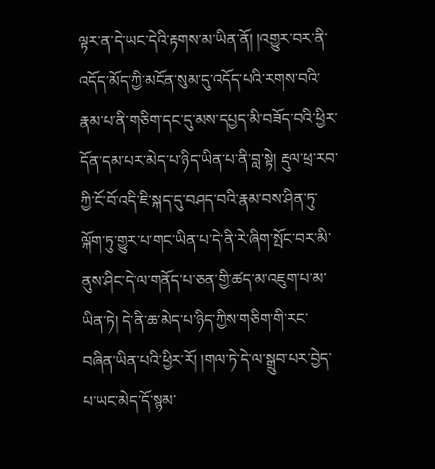ལྟར་ན་དེ་ཡང་དེའི་རྟགས་མ་ཡིན་ནོ། །འགྱུར་བར་ནི་འདོད་མོད་ཀྱི་མངོན་སུམ་དུ་འདོད་པའི་རགས་བའི་རྣམ་པ་ནི་གཅིག་དང་དུ་མས་དཔྱད་མི་བཟོད་བའི་ཕྱིར་དོན་དམ་པར་མེད་པ་ཉིད་ཡིན་པ་ནི་བླ་སྟེ། རྡུལ་ཕྲ་རབ་ཀྱི་ངོ་བོ་འདི་ཇི་སྐད་དུ་བཤད་བའི་རྣམ་བས་ཤིན་ཏུ་ལྐོག་ཏུ་གྱུར་པ་གང་ཡིན་པ་དེ་ནི་རེ་ཞིག་སྤོང་བར་མི་ནུས་ཤིང་དེ་ལ་གནོད་པ་ཅན་གྱི་ཚད་མ་འཇུག་པ་མ་ཡིན་ཏེ། དེ་ནི་ཆ་མེད་པ་ཉིད་ཀྱིས་གཅིག་གི་རང་བཞིན་ཡིན་པའི་ཕྱིར་རོ། །གལ་ཏེ་དེ་ལ་སྒྲུབ་པར་བྱེད་པ་ཡང་མེད་དོ་སྙམ་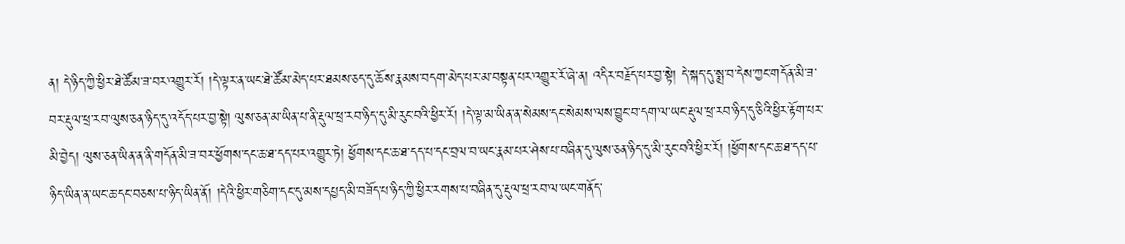ན། དེ་ཉིད་ཀྱི་ཕྱིར་ཐེ་ཚོམ་ཟ་བར་འགྱུར་རོ། །དེ་ལྟར་ན་ཡང་ཐེ་ཚོམ་མེད་པར་ཐམས་ཅད་དུ་ཆོས་རྣམས་བདག་མེད་པར་མ་བསྟན་པར་འགྱུར་རོ་ཞེ་ན། འདིར་བརྗོད་པར་བྱ་སྟེ། དེ་སྐད་དུ་སྨྲ་བ་དེས་ཀྱང་གདོན་མི་ཟ་བར་རྡུལ་ཕྲ་རབ་ལུས་ཅན་ཉིད་དུ་འདོད་པར་བྱ་སྟེ། ལུས་ཅན་མ་ཡིན་པ་ནི་རྡུལ་ཕྲ་རབ་ཉིད་དུ་མི་རུང་བའི་ཕྱིར་རོ། །དེ་ལྟ་མ་ཡིན་ན་སེམས་དང་སེམས་ལས་བྱུང་བ་དག་ལ་ཡང་རྡུལ་ཕྲ་རབ་ཉིད་དུ་ཅིའི་ཕྱིར་རྟོག་པར་མི་བྱེད། ལུས་ཅན་ཡིན་ན་ནི་གདོན་མི་ཟ་བར་ཕྱོགས་དང་ཆ་ཐ་དད་པར་འགྱུར་ཏེ། ཕྱོགས་དང་ཆ་ཐ་དད་པ་དང་བྲལ་བ་ཡང་རྣམ་པར་ཤེས་པ་བཞིན་དུ་ལུས་ཅན་ཉིད་དུ་མི་རུང་བའི་ཕྱིར་རོ། །ཕྱོགས་དང་ཆ་ཐ་དད་པ་ཉིད་ཡིན་ན་ཡང་ཆ་དང་བཅས་པ་ཉིད་ཡིན་ནོ། །དེའི་ཕྱིར་གཅིག་དང་དུ་མས་དཔྱད་མི་བཟོད་པ་ཉིད་ཀྱི་ཕྱིར་རགས་པ་བཞིན་དུ་རྡུལ་ཕྲ་རབ་ལ་ཡང་གནོད་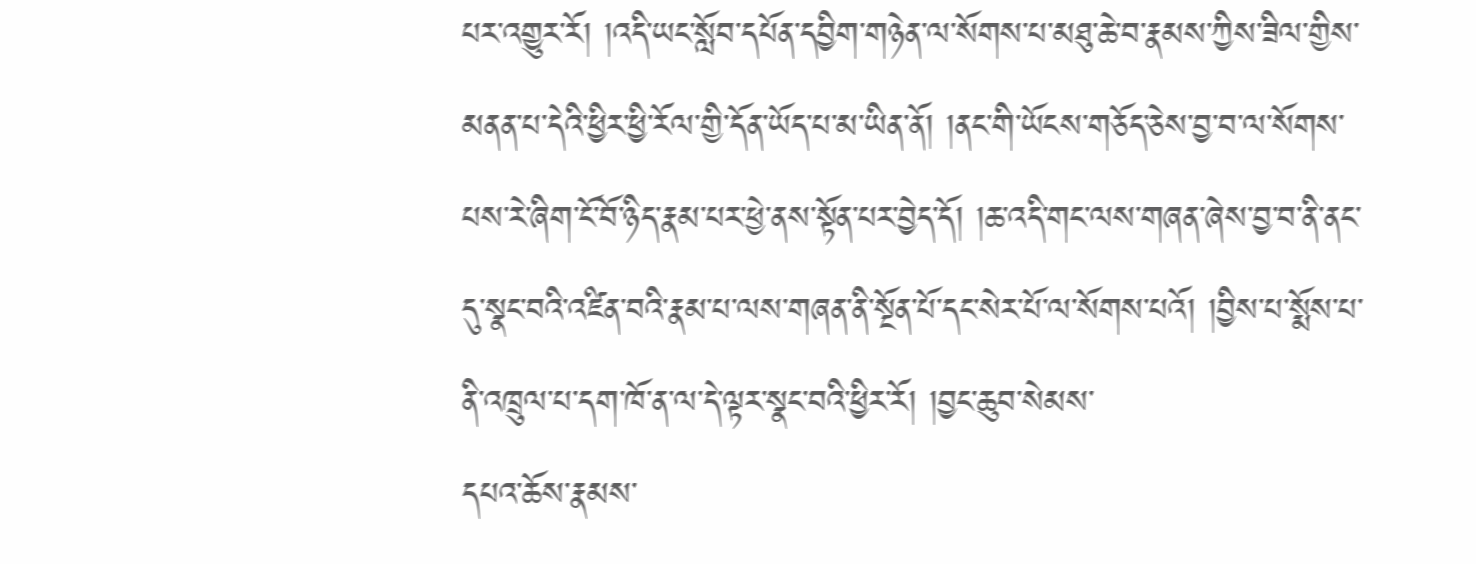པར་འགྱུར་རོ། །འདི་ཡང་སློབ་དཔོན་དབྱིག་གཉེན་ལ་སོགས་པ་མཐུ་ཆེ་བ་རྣམས་ཀྱིས་ཟིལ་གྱིས་མནན་པ་དེའི་ཕྱིར་ཕྱི་རོལ་གྱི་དོན་ཡོད་པ་མ་ཡིན་ནོ། །ནང་གི་ཡོངས་གཅོད་ཅེས་བྱ་བ་ལ་སོགས་པས་རེ་ཞིག་ངོ་བོ་ཉིད་རྣམ་པར་ཕྱེ་ནས་སྟོན་པར་བྱེད་དོ། །ཆ་འདི་གང་ལས་གཞན་ཞེས་བྱ་བ་ནི་ནང་དུ་སྣང་བའི་འཛིན་བའི་རྣམ་པ་ལས་གཞན་ནི་སྔོན་པོ་དང་སེར་པོ་ལ་སོགས་པའོ། །བྱིས་པ་སྨོས་པ་ནི་འཁྲུལ་པ་དག་ཁོ་ན་ལ་དེ་ལྟར་སྣང་བའི་ཕྱིར་རོ། །བྱང་ཆུབ་སེམས་
དཔའ་ཆོས་རྣམས་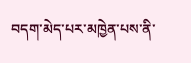བདག་མེད་པར་མཁྱེན་པས་ནི་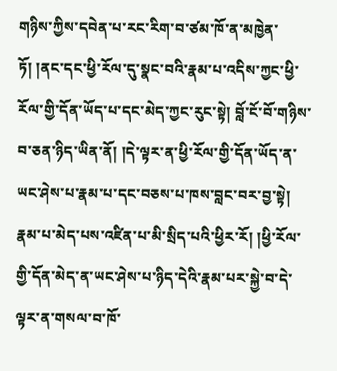གཉིས་ཀྱིས་དབེན་པ་རང་རིག་བ་ཙམ་ཁོ་ན་མཁྱེན་ཏོ། །ནང་དང་ཕྱི་རོལ་དུ་སྣང་བའི་རྣམ་པ་འདིས་ཀྱང་ཕྱི་རོལ་གྱི་དོན་ཡོད་པ་དང་མེད་ཀྱང་རུང་སྟེ། བློ་ངོ་བོ་གཉིས་བ་ཅན་ཉིད་ཡིན་ནོ། །དེ་ལྟར་ན་ཕྱི་རོལ་གྱི་དོན་ཡོད་ན་ཡང་ཤེས་པ་རྣམ་པ་དང་བཅས་པ་ཁས་བླང་བར་བྱ་སྟེ། རྣམ་པ་མེད་པས་འཛིན་པ་མི་སྲིད་པའི་ཕྱིར་རོ། །ཕྱི་རོལ་གྱི་དོན་མེད་ན་ཡང་ཤེས་པ་ཉིད་དེའི་རྣམ་པར་སྐྱེ་བ་དེ་ལྟར་ན་གསལ་བ་ཁོ་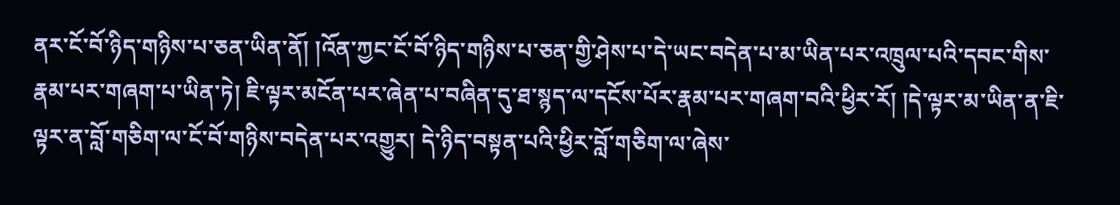ནར་ངོ་བོ་ཉིད་གཉིས་པ་ཅན་ཡིན་ནོ། །འོན་ཀྱང་ངོ་བོ་ཉིད་གཉིས་པ་ཅན་གྱི་ཤེས་པ་དེ་ཡང་བདེན་པ་མ་ཡིན་པར་འཁྲུལ་པའི་དབང་གིས་རྣམ་པར་གཞག་པ་ཡིན་ཏེ། ཇི་ལྟར་མངོན་པར་ཞེན་པ་བཞིན་དུ་ཐ་སྙད་ལ་དངོས་པོར་རྣམ་པར་གཞག་བའི་ཕྱིར་རོ། །དེ་ལྟར་མ་ཡིན་ན་ཇི་ལྟར་ན་བློ་གཅིག་ལ་ངོ་བོ་གཉིས་བདེན་པར་འགྱུར། དེ་ཉིད་བསྟན་པའི་ཕྱིར་བློ་གཅིག་ལ་ཞེས་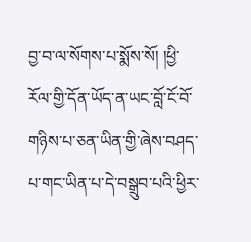བྱ་བ་ལ་སོགས་པ་སྨོས་སོ། །ཕྱི་རོལ་གྱི་དོན་ཡོད་ན་ཡང་བློ་ངོ་བོ་གཉིས་པ་ཅན་ཡིན་གྱི་ཞེས་བཤད་པ་གང་ཡིན་པ་དེ་བསྒྲུབ་པའི་ཕྱིར་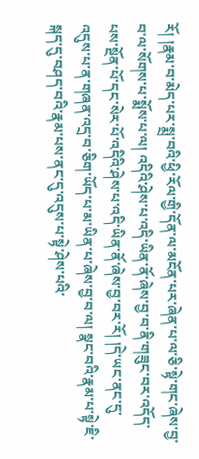རོ། །རྣམ་བ་མེད་པར་སྨྲ་བའི་ཕྱི་རོལ་གྱི་དོན་ལ་མངོན་པར་ཞེན་པ་ལ་ཅི་སྟེ་གང་ཞེས་བྱ་བ་ལ་སོགས་པ་སྨོས་པ་ལ། འདིའི་ཤེས་པ་འདི་ཡིན་ནོ་ཞེས་བྱ་བ་ནི་གཟུང་བར་འདོད་པས་སྔོན་པོ་དང་སེར་པོ་འདིའི་ཤེས་པ་འདི་ཡིན་ནོ་ཞེས་བྱ་བར་རོ། །དེ་ཡང་ནང་དུ་འདུས་པ་ན་གཞན་འདྲ་བ་ཅིག་ཡོད་པ་མ་ཡིན་པ་ཞེས་བྱ་བ་ལ། སྣང་བའི་རྣམ་པ་སྟེ་ཇི་སྐད་དུ་བཤད་བའི་རྣམ་པས་ནང་དུ་འདུས་པ་སྟེ་ཤེས་པའི་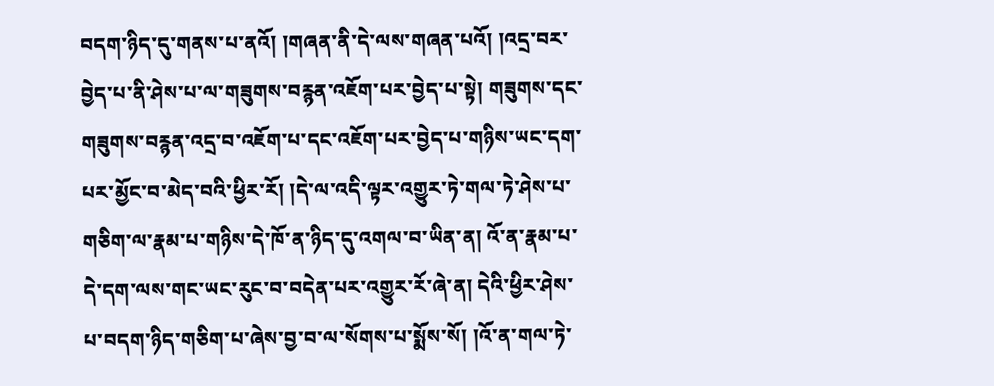བདག་ཉིད་དུ་གནས་པ་ནའོ། །གཞན་ནི་དེ་ལས་གཞན་པའོ། །འདྲ་བར་བྱེད་པ་ནི་ཤེས་པ་ལ་གཟུགས་བརྙན་འཇོག་པར་བྱེད་པ་སྟེ། གཟུགས་དང་གཟུགས་བརྙན་འདྲ་བ་འཇོག་པ་དང་འཇོག་པར་བྱེད་པ་གཉིས་ཡང་དག་པར་མྱོང་བ་མེད་བའི་ཕྱིར་རོ། །དེ་ལ་འདི་ལྟར་འགྱུར་ཏེ་གལ་ཏེ་ཤེས་པ་གཅིག་ལ་རྣམ་པ་གཉིས་དེ་ཁོ་ན་ཉིད་དུ་འགལ་བ་ཡིན་ན། འོ་ན་རྣམ་པ་དེ་དག་ལས་གང་ཡང་རུང་བ་བདེན་པར་འགྱུར་རོ་ཞེ་ན། དེའི་ཕྱིར་ཤེས་པ་བདག་ཉིད་གཅིག་པ་ཞེས་བྱ་བ་ལ་སོགས་པ་སྨོས་སོ། །འོ་ན་གལ་ཏེ་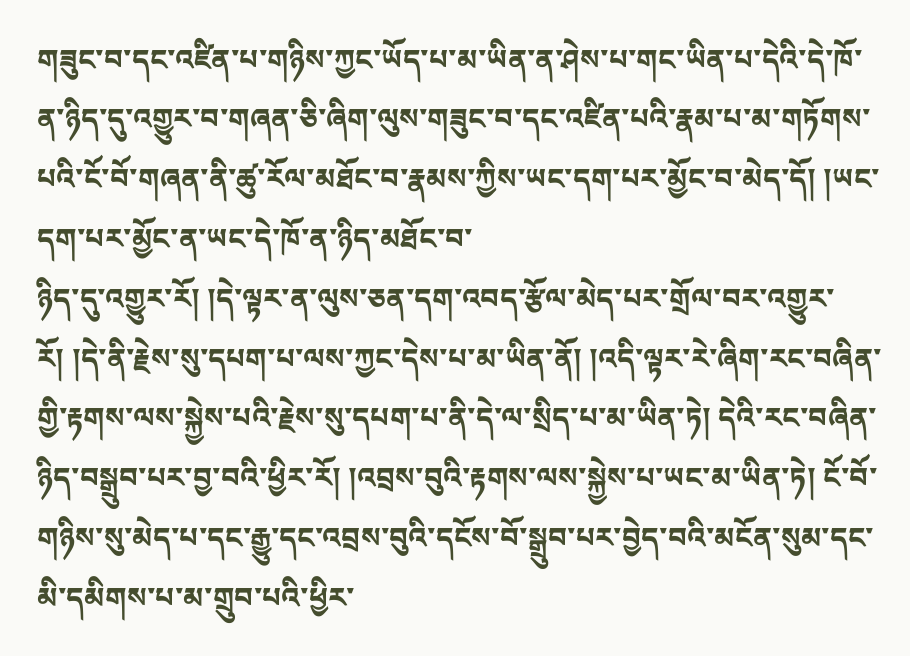གཟུང་བ་དང་འཛིན་པ་གཉིས་ཀྱང་ཡོད་པ་མ་ཡིན་ན་ཤེས་པ་གང་ཡིན་པ་དེའི་དེ་ཁོ་ན་ཉིད་དུ་འགྱུར་བ་གཞན་ཅི་ཞིག་ལུས་གཟུང་བ་དང་འཛིན་པའི་རྣམ་པ་མ་གཏོགས་པའི་ངོ་བོ་གཞན་ནི་ཚུ་རོལ་མཐོང་བ་རྣམས་ཀྱིས་ཡང་དག་པར་མྱོང་བ་མེད་དོ། །ཡང་དག་པར་མྱོང་ན་ཡང་དེ་ཁོ་ན་ཉིད་མཐོང་བ་
ཉིད་དུ་འགྱུར་རོ། །དེ་ལྟར་ན་ལུས་ཅན་དག་འབད་རྩོལ་མེད་པར་གྲོལ་བར་འགྱུར་རོ། །དེ་ནི་རྗེས་སུ་དཔག་པ་ལས་ཀྱང་དེས་པ་མ་ཡིན་ནོ། །འདི་ལྟར་རེ་ཞིག་རང་བཞིན་གྱི་རྟགས་ལས་སྐྱེས་པའི་རྗེས་སུ་དཔག་པ་ནི་དེ་ལ་སྲིད་པ་མ་ཡིན་ཏེ། དེའི་རང་བཞིན་ཉིད་བསྒྲུབ་པར་བྱ་བའི་ཕྱིར་རོ། །འབྲས་བུའི་རྟགས་ལས་སྐྱེས་པ་ཡང་མ་ཡིན་ཏེ། ངོ་བོ་གཉིས་སུ་མེད་པ་དང་རྒྱུ་དང་འབྲས་བུའི་དངོས་བོ་སྒྲུབ་པར་བྱེད་བའི་མངོན་སུམ་དང་མི་དམིགས་པ་མ་གྲུབ་པའི་ཕྱིར་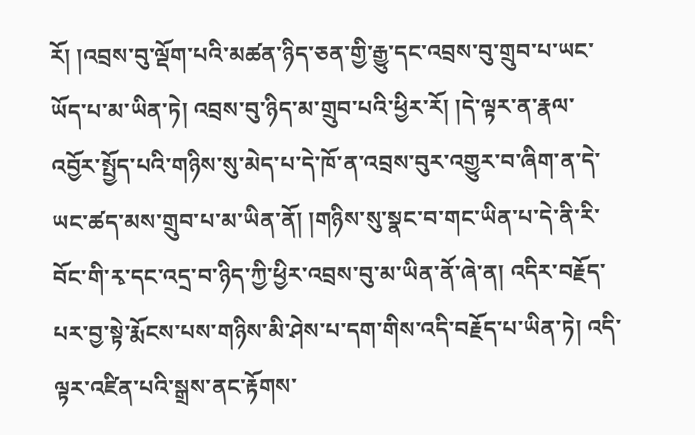རོ། །འབྲས་བུ་ལྡོག་པའི་མཚན་ཉིད་ཅན་གྱི་རྒྱུ་དང་འབྲས་བུ་གྲུབ་པ་ཡང་ཡོད་པ་མ་ཡིན་ཏེ། འབྲས་བུ་ཉིད་མ་གྲུབ་པའི་ཕྱིར་རོ། །དེ་ལྟར་ན་རྣལ་འབྱོར་སྤྱོད་པའི་གཉིས་སུ་མེད་པ་དེ་ཁོ་ན་འབྲས་བུར་འགྱུར་བ་ཞིག་ན་དེ་ཡང་ཚད་མས་གྲུབ་པ་མ་ཡིན་ནོ། །གཉིས་སུ་སྣང་བ་གང་ཡིན་པ་དེ་ནི་རི་བོང་གི་རྭ་དང་འདྲ་བ་ཉིད་ཀྱི་ཕྱིར་འབྲས་བུ་མ་ཡིན་ནོ་ཞེ་ན། འདིར་བརྗོད་པར་བྱ་སྟེ་རྨོངས་པས་གཉིས་མི་ཤེས་པ་དག་གིས་འདི་བརྗོད་པ་ཡིན་ཏེ། འདི་ལྟར་འཛིན་པའི་སྒྲས་ནང་རྟོགས་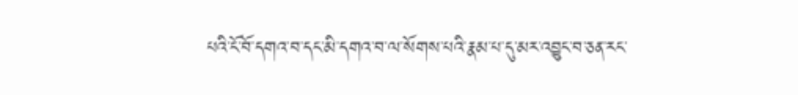པའི་ངོ་བོ་དགའ་བ་དང་མི་དགའ་བ་ལ་སོགས་པའི་རྣམ་པ་དུ་མར་འབྱུང་བ་ཅན་རང་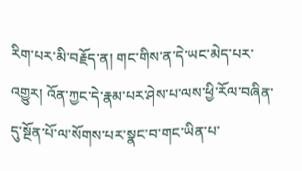རིག་པར་མི་བརྗོད་ན། གང་གིས་ན་དེ་ཡང་མེད་པར་འགྱུར། འོན་ཀྱང་དེ་རྣམ་པར་ཤེས་པ་ལས་ཕྱི་རོལ་བཞིན་དུ་སྔོན་པོ་ལ་སོགས་པར་སྣང་བ་གང་ཡིན་པ་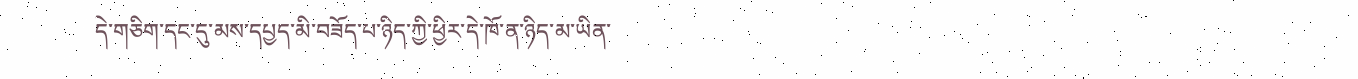དེ་གཅིག་དང་དུ་མས་དཔྱད་མི་བཟོད་པ་ཉིད་ཀྱི་ཕྱིར་དེ་ཁོ་ན་ཉིད་མ་ཡིན་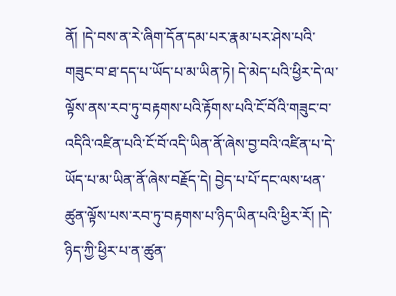ནོ། །དེ་བས་ན་རེ་ཞིག་དོན་དམ་པར་རྣམ་པར་ཤེས་པའི་གཟུང་བ་ཐ་དད་པ་ཡོད་པ་མ་ཡིན་ཏེ། དེ་མེད་པའི་ཕྱིར་དེ་ལ་ལྟོས་ནས་རབ་ཏུ་བརྟགས་པའི་རྟོགས་པའི་ངོ་བོའི་གཟུང་བ་འདིའི་འཛིན་པའི་ངོ་བོ་འདི་ཡིན་ནོ་ཞེས་བྱ་བའི་འཛིན་པ་དེ་ཡོད་པ་མ་ཡིན་ནོ་ཞེས་བརྗོད་དེ། བྱེད་པ་པོ་དང་ལས་ཕན་ཚུན་ལྟོས་པས་རབ་ཏུ་བརྟགས་པ་ཉིད་ཡིན་པའི་ཕྱིར་རོ། །དེ་ཉིད་ཀྱི་ཕྱིར་པ་ན་ཚུན་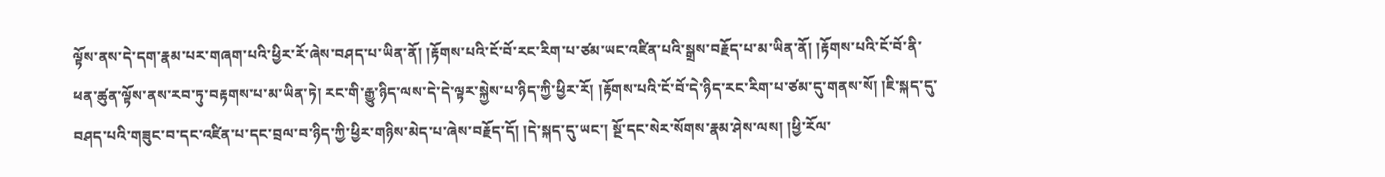ལྟོས་ནས་དེ་དག་རྣམ་པར་གཞག་པའི་ཕྱིར་རོ་ཞེས་བཤད་པ་ཡིན་ནོ། །རྟོགས་པའི་ངོ་བོ་རང་རིག་པ་ཙམ་ཡང་འཛིན་པའི་སྒྲས་བརྗོད་པ་མ་ཡིན་ནོ། །རྟོགས་པའི་ངོ་བོ་ནི་ཕན་ཚུན་ལྟོས་ནས་རབ་ཏུ་བརྟགས་པ་མ་ཡིན་ཏེ། རང་གི་རྒྱུ་ཉིད་ལས་དེ་དེ་ལྟར་སྐྱེས་པ་ཉིད་ཀྱི་ཕྱིར་རོ། །རྟོགས་པའི་ངོ་བོ་དེ་ཉིད་རང་རིག་པ་ཙམ་དུ་གནས་སོ། །ཇི་སྐད་དུ་བཤད་པའི་གཟུང་བ་དང་འཛིན་པ་དང་བྲལ་བ་ཉིད་ཀྱི་ཕྱིར་གཉིས་མེད་པ་ཞེས་བརྗོད་དོ། །དེ་སྐད་དུ་ཡང་། སྔོ་དང་སེར་སོགས་རྣམ་ཤེས་ལས། །ཕྱི་རོལ་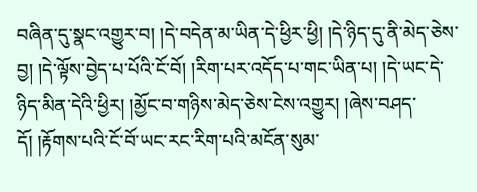བཞིན་དུ་སྣང་འགྱུར་བ། །དེ་བདེན་མ་ཡིན་དེ་ཕྱིར་ཕྱི། །དེ་ཉིད་དུ་ནི་མེད་ཅེས་བྱ། །དེ་ལྟོས་བྱེད་པ་པོའི་ངོ་བོ། །རིག་པར་འདོད་པ་གང་ཡིན་པ། །དེ་ཡང་དེ་ཉིད་མིན་དེའི་ཕྱིར། །མྱོང་བ་གཉིས་མེད་ཅེས་ངེས་འགྱུར། །ཞེས་བཤད་དོ། །རྟོགས་པའི་ངོ་བོ་ཡང་རང་རིག་པའི་མངོན་སུམ་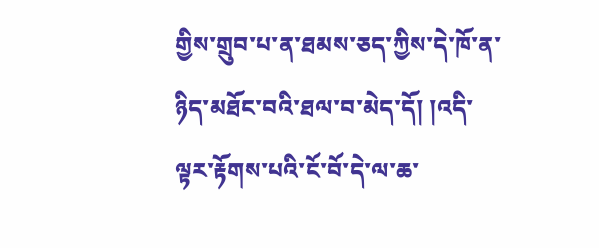གྱིས་གྲུབ་པ་ན་ཐམས་ཅད་ཀྱིས་དེ་ཁོ་ན་ཉིད་མཐོང་བའི་ཐལ་བ་མེད་དོ། །འདི་ལྟར་རྟོགས་པའི་ངོ་བོ་དེ་ལ་ཆ་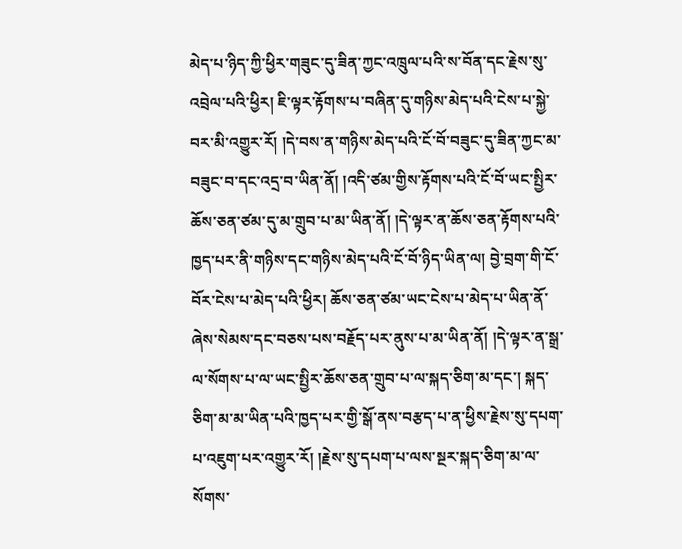མེད་པ་ཉིད་ཀྱི་ཕྱིར་གཟུང་དུ་ཟིན་ཀྱང་འཁྲུལ་པའི་ས་བོན་དང་རྗེས་སུ་འབྲེལ་པའི་ཕྱིར། ཇི་ལྟར་རྟོགས་པ་བཞིན་དུ་གཉིས་མེད་པའི་ངེས་པ་སྐྱེ་བར་མི་འགྱུར་རོ། །དེ་བས་ན་གཉིས་མེད་པའི་ངོ་བོ་བཟུང་དུ་ཟིན་ཀྱང་མ་བཟུང་བ་དང་འདྲ་བ་ཡིན་ནོ། །འདི་ཙམ་གྱིས་རྟོགས་པའི་ངོ་བོ་ཡང་སྤྱིར་ཆོས་ཅན་ཙམ་དུ་མ་གྲུབ་པ་མ་ཡིན་ནོ། །དེ་ལྟར་ན་ཆོས་ཅན་རྟོགས་པའི་ཁྱད་པར་ནི་གཉིས་དང་གཉིས་མེད་པའི་ངོ་བོ་ཉིད་ཡིན་ལ། བྱེ་བྲག་གི་ངོ་བོར་ངེས་པ་མེད་པའི་ཕྱིར། ཆོས་ཅན་ཙམ་ཡང་ངེས་པ་མེད་པ་ཡིན་ནོ་ཞེས་སེམས་དང་བཅས་པས་བརྗོད་པར་ནུས་པ་མ་ཡིན་ནོ། །དེ་ལྟར་ན་སྒྲ་ལ་སོགས་པ་ལ་ཡང་སྤྱིར་ཆོས་ཅན་གྲུབ་པ་ལ་སྐད་ཅིག་མ་དང་། སྐད་ཅིག་མ་མ་ཡིན་པའི་ཁྱད་པར་གྱི་སྒོ་ནས་བརྩད་པ་ན་ཕྱིས་རྗེས་སུ་དཔག་པ་འཇུག་པར་འགྱུར་རོ། །རྗེས་སུ་དཔག་པ་ལས་སྔར་སྐད་ཅིག་མ་ལ་སོགས་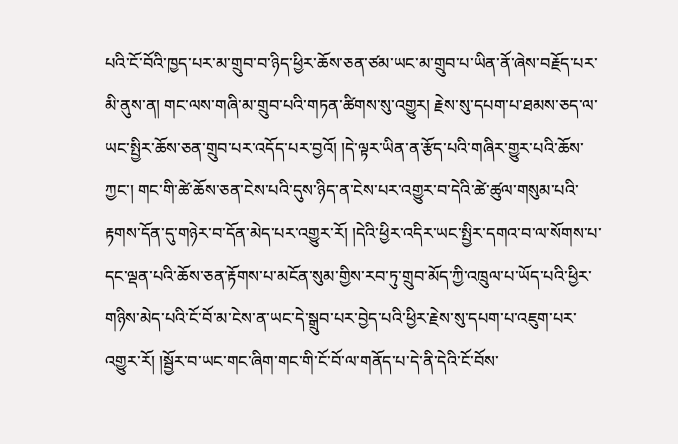པའི་ངོ་བོའི་ཁྱད་པར་མ་གྲུབ་བ་ཉིད་ཕྱིར་ཆོས་ཅན་ཙམ་ཡང་མ་གྲུབ་པ་ཡིན་ནོ་ཞེས་བརྗོད་པར་མི་ནུས་ན། གང་ལས་གཞི་མ་གྲུབ་པའི་གཏན་ཚིགས་སུ་འགྱུར། རྗེས་སུ་དཔག་པ་ཐམས་ཅད་ལ་ཡང་སྤྱིར་ཆོས་ཅན་གྲུབ་པར་འདོད་པར་བྱའོ། །དེ་ལྟར་ཡིན་ན་རྩོད་པའི་གཞིར་གྱུར་པའི་ཆོས་ཀྱང་། གང་གི་ཚེ་ཆོས་ཅན་ངེས་པའི་དུས་ཉིད་ན་ངེས་པར་འགྱུར་བ་དེའི་ཚེ་ཚུལ་གསུམ་པའི་རྟགས་དོན་དུ་གཉེར་བ་དོན་མེད་པར་འགྱུར་རོ། །དེའི་ཕྱིར་འདིར་ཡང་སྤྱིར་དགའ་བ་ལ་སོགས་པ་དང་ལྡན་པའི་ཆོས་ཅན་རྟོགས་པ་མངོན་སུམ་གྱིས་རབ་ཏུ་གྲུབ་མོད་ཀྱི་འཁྲུལ་པ་ཡོད་པའི་ཕྱིར་གཉིས་མེད་པའི་ངོ་བོ་མ་ངེས་ན་ཡང་དེ་སྒྲུབ་པར་བྱེད་པའི་ཕྱིར་རྗེས་སུ་དཔག་པ་འཇུག་པར་འགྱུར་རོ། །སྦྱོར་བ་ཡང་གང་ཞིག་གང་གི་ངོ་བོ་ལ་གནོད་པ་དེ་ནི་དེའི་ངོ་བོས་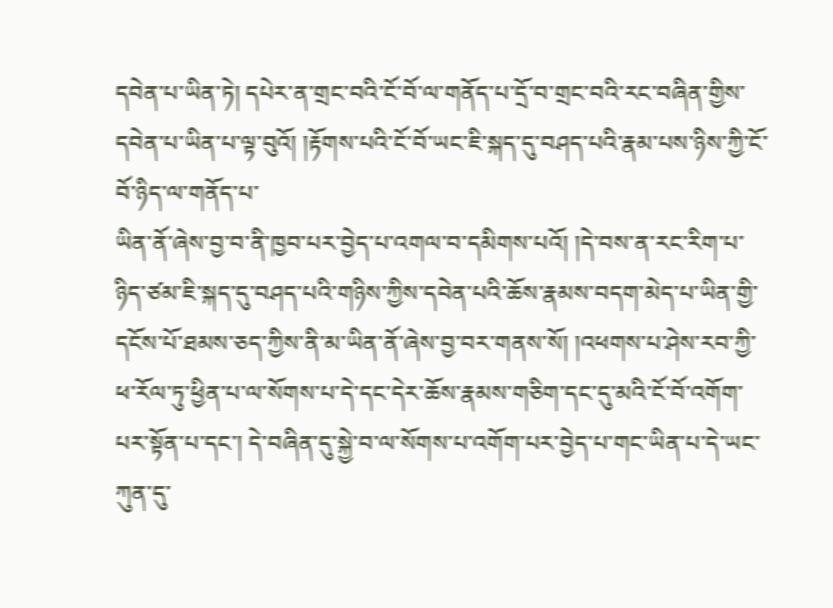དབེན་པ་ཡིན་ཏེ། དཔེར་ན་གྲང་བའི་ངོ་བོ་ལ་གནོད་པ་དྲོ་བ་གྲང་བའི་རང་བཞིན་གྱིས་དབེན་པ་ཡིན་པ་ལྟ་བུའོ། །རྟོགས་པའི་ངོ་བོ་ཡང་ཇི་སྐད་དུ་བཤད་པའི་རྣམ་པས་ཉིས་ཀྱི་ངོ་བོ་ཉིད་ལ་གནོད་པ་
ཡིན་ནོ་ཞེས་བྱ་བ་ནི་ཁྱབ་པར་བྱེད་པ་འགལ་བ་དམིགས་པའོ། །དེ་བས་ན་རང་རིག་པ་ཉིད་ཙམ་ཇི་སྐད་དུ་བཤད་པའི་གཉིས་ཀྱིས་དབེན་པའི་ཆོས་རྣམས་བདག་མེད་པ་ཡིན་གྱི་དངོས་པོ་ཐམས་ཅད་ཀྱིས་ནི་མ་ཡིན་ནོ་ཞེས་བྱ་བར་གནས་སོ། །འཕགས་པ་ཤེས་རབ་ཀྱི་ཕ་རོལ་ཏུ་ཕྱིན་པ་ལ་སོགས་པ་དེ་དང་དེར་ཆོས་རྣམས་གཅིག་དང་དུ་མའི་ངོ་བོ་འགོག་པར་སྟོན་པ་དང་། དེ་བཞིན་དུ་སྐྱེ་བ་ལ་སོགས་པ་འགོག་པར་བྱེད་པ་གང་ཡིན་པ་དེ་ཡང་ཀུན་དུ་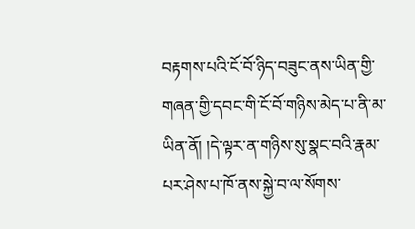བརྟགས་པའི་ངོ་བོ་ཉིད་བཟུང་ནས་ཡིན་གྱི་གཞན་གྱི་དབང་གི་ངོ་བོ་གཉིས་མེད་པ་ནི་མ་ཡིན་ནོ། །དེ་ལྟར་ན་གཉིས་སུ་སྣང་བའི་རྣམ་པར་ཤེས་པ་ཁོ་ནས་སྐྱེ་བ་ལ་སོགས་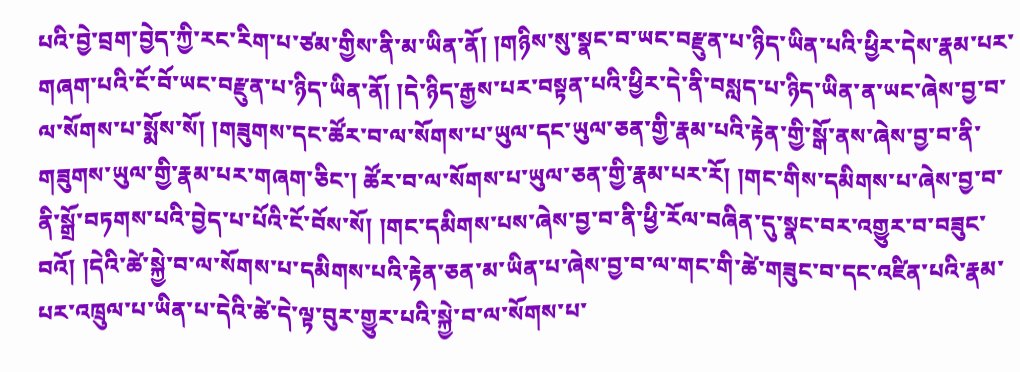པའི་བྱེ་བྲག་བྱེད་ཀྱི་རང་རིག་པ་ཙམ་གྱིས་ནི་མ་ཡིན་ནོ། །གཉིས་སུ་སྣང་བ་ཡང་བརྫུན་པ་ཉིད་ཡིན་པའི་ཕྱིར་དེས་རྣམ་པར་གཞག་པའི་ངོ་བོ་ཡང་བརྫུན་པ་ཉིད་ཡིན་ནོ། །དེ་ཉིད་རྒྱས་པར་བསྟན་པའི་ཕྱིར་དེ་ནི་བསླད་པ་ཉིད་ཡིན་ན་ཡང་ཞེས་བྱ་བ་ལ་སོགས་པ་སྨོས་སོ། །གཟུགས་དང་ཚོར་བ་ལ་སོགས་པ་ཡུལ་དང་ཡུལ་ཅན་གྱི་རྣམ་པའི་རྟེན་གྱི་སྒོ་ནས་ཞེས་བྱ་བ་ནི་གཟུགས་ཡུལ་གྱི་རྣམ་པར་གཞག་ཅིང་། ཚོར་བ་ལ་སོགས་པ་ཡུལ་ཅན་གྱི་རྣམ་པར་རོ། །གང་གིས་དམིགས་པ་ཞེས་བྱ་བ་ནི་སྒྲོ་བཏགས་པའི་བྱེད་པ་པོའི་ངོ་བོས་སོ། །གང་དམིགས་པས་ཞེས་བྱ་བ་ནི་ཕྱི་རོལ་བཞིན་དུ་སྣང་བར་འགྱུར་བ་བཟུང་བའོ། །དེའི་ཚེ་སྐྱེ་བ་ལ་སོགས་པ་དམིགས་པའི་རྟེན་ཅན་མ་ཡིན་པ་ཞེས་བྱ་བ་ལ་གང་གི་ཚེ་གཟུང་བ་དང་འཛིན་པའི་རྣམ་པར་འཁྲུལ་པ་ཡིན་པ་དེའི་ཚེ་དེ་ལྟ་བུར་གྱུར་པའི་སྐྱེ་བ་ལ་སོགས་པ་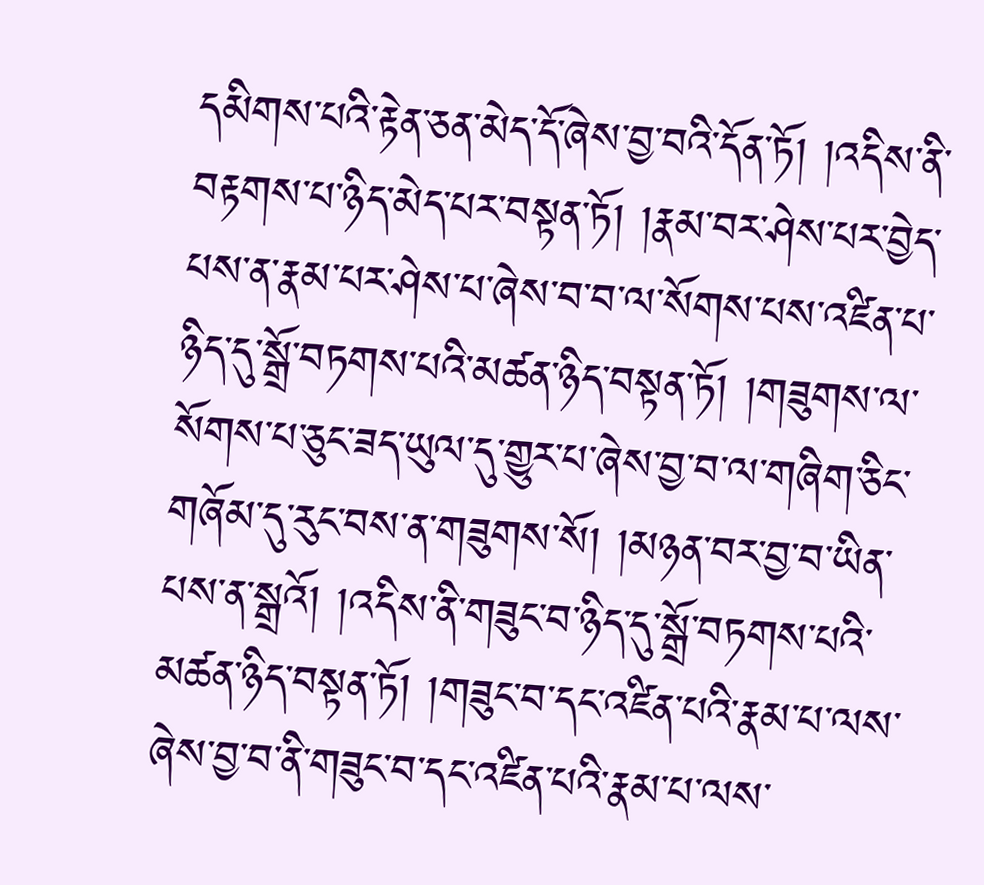དམིགས་པའི་རྟེན་ཅན་མེད་དོ་ཞེས་བྱ་བའི་དོན་ཏོ། །འདིས་ནི་བརྟགས་པ་ཉིད་མེད་པར་བསྟན་ཏོ། །རྣམ་བར་ཤེས་པར་བྱེད་པས་ན་རྣམ་པར་ཤེས་པ་ཞེས་བ་བ་ལ་སོགས་པས་འཛིན་པ་ཉིད་དུ་སྒྲོ་བཏགས་པའི་མཚན་ཉིད་བསྟན་ཏོ། །གཟུགས་ལ་སོགས་པ་ཅུང་ཟད་ཡུལ་དུ་གྱུར་པ་ཞེས་བྱ་བ་ལ་གཞིག་ཅིང་གཞོམ་དུ་རུང་བས་ན་གཟུགས་སོ། །མཉན་བར་བྱ་བ་ཡིན་པས་ན་སྒྲའོ། །འདིས་ནི་གཟུང་བ་ཉིད་དུ་སྒྲོ་བཏགས་པའི་མཚན་ཉིད་བསྟན་ཏོ། །གཟུང་བ་དང་འཛིན་པའི་རྣམ་པ་ལས་ཞེས་བྱ་བ་ནི་གཟུང་བ་དང་འཛིན་པའི་རྣམ་པ་ལས་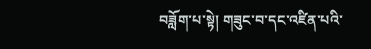བཟློག་པ་སྟེ། གཟུང་བ་དང་འཛིན་པའི་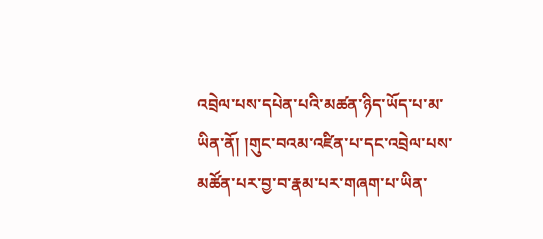འབྲེལ་པས་དཔེན་པའི་མཚན་ཉིད་ཡོད་པ་མ་ཡིན་ནོ། །གུང་བའམ་འཛིན་པ་དང་འབྲེལ་པས་མཚོན་པར་བྱ་བ་རྣམ་པར་གཞག་པ་ཡིན་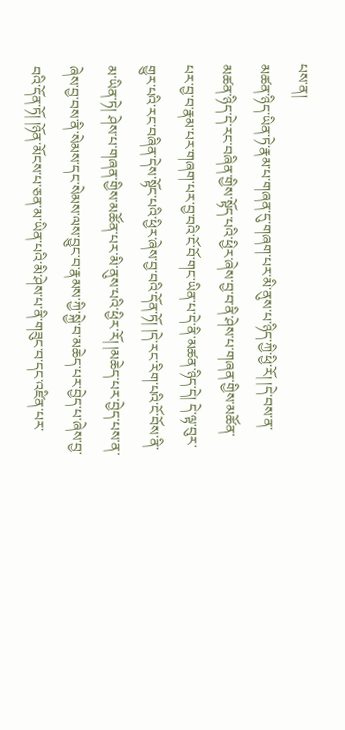པས་ན།
མཚན་ཉིད་ཡིན་ཏེ་རྣམ་པ་གཞན་དུ་གཞག་པར་མི་ནུས་པ་ཉིད་ཀྱི་ཕྱི་རོ། །དེ་བས་ན་མཚན་ཉིད་དེ་རང་བཞིན་གྱིས་སྟོད་པའི་ཕྱིར་ཞེས་བྱ་བ་ནི་ཤེས་པ་གཞན་གྱིས་མཚོན་པར་བྱ་བ་རྣམ་པར་གཞག་པར་བྱ་བའི་ངོ་བོ་གང་ཡིན་པ་དེ་ནི་མཚན་ཉིད་དེ། དེ་ལྟ་བུར་གྱུར་པའི་རང་བཞིན་དེས་སྟོང་པའི་ཕྱིར་ཞེས་བྱ་བའི་དོན་ཏོ། །དེ་རང་རིག་པའི་ངོ་བོས་ནི་མ་ཡིན་ཏེ། ཤེས་པ་གཞན་གྱིས་མཚོན་པར་མི་ནུས་པའི་ཕྱིར་རོ། །མཆེད་པར་བྱེད་པས་ན་ཞེས་བྱ་བས་ནི་སེམས་དང་སེམས་ལས་བྱུང་བ་རྣམས་ཀྱི་སྐྱེ་བ་མཆེད་པར་བྱེད་པ་ཞེས་བྱ་བའི་དོན་ཏོ། །ཉོན་མོངས་པ་ཅན་མ་ཡིན་པའི་མི་ཤེས་པ་ནི་གཟུང་བ་དང་འཛིན་པར་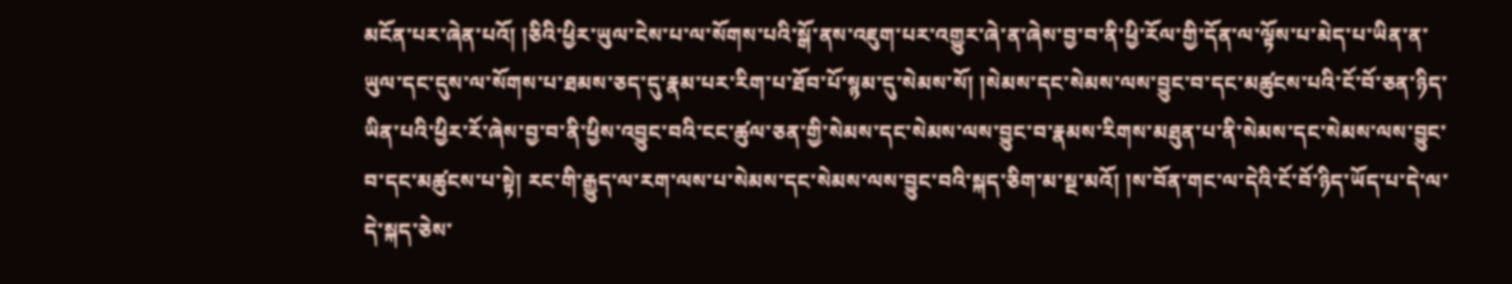མངོན་པར་ཞེན་པའོ། །ཅིའི་ཕྱིར་ཡུལ་ངེས་པ་ལ་སོགས་པའི་སྒོ་ནས་འཇུག་པར་འགྱུར་ཞེ་ན་ཞེས་བྱ་བ་ནི་ཕྱི་རོལ་གྱི་དོན་ལ་ལྟོས་པ་མེད་པ་ཡིན་ན་ཡུལ་དང་དུས་ལ་སོགས་པ་ཐམས་ཅད་དུ་རྣམ་པར་རིག་པ་ཐོབ་པོ་སྙམ་དུ་སེམས་སོ། །སེམས་དང་སེམས་ལས་བྱུང་བ་དང་མཚུངས་པའི་ངོ་བོ་ཅན་ཉིད་ཡིན་པའི་ཕྱིར་རོ་ཞེས་བྱ་བ་ནི་ཕྱིས་འབྱུང་བའི་ངང་ཚུལ་ཅན་གྱི་སེམས་དང་སེམས་ལས་བྱུང་བ་རྣམས་རིགས་མཐུན་པ་ནི་སེམས་དང་སེམས་ལས་བྱུང་བ་དང་མཚུངས་པ་སྟེ། རང་གི་རྒྱུད་ལ་རག་ལས་པ་སེམས་དང་སེམས་ལས་བྱུང་བའི་སྐད་ཅིག་མ་སྔ་མའོ། །ས་བོན་གང་ལ་དེའི་ངོ་བོ་ཉིད་ཡོད་པ་དེ་ལ་དེ་སྐད་ཅེས་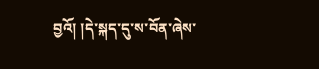བྱའོ། །དེ་སྐད་དུ་ས་བོན་ཞེས་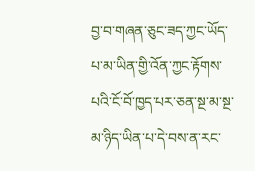བྱ་བ་གཞན་ཅུང་ཟད་ཀྱང་ཡོད་པ་མ་ཡིན་གྱི་འོན་ཀྱང་རྟོགས་པའི་ངོ་བོ་ཁྱད་པར་ཅན་སྔ་མ་སྔ་མ་ཉིད་ཡིན་པ་དེ་བས་ན་རང་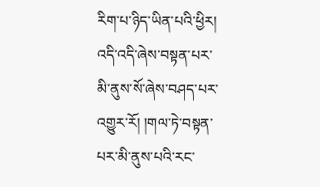རིག་པ་ཉིད་ཡིན་པའི་ཕྱིར། འདི་འདི་ཞེས་བསྟན་པར་མི་ནུས་སོ་ཞེས་བཤད་པར་འགྱུར་རོ། །གལ་ཏེ་བསྟན་པར་མི་ནུས་པའི་རང་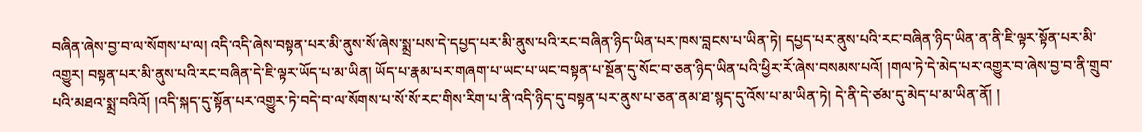བཞིན་ཞེས་བྱ་བ་ལ་སོགས་པ་ལ། འདི་འདི་ཞེས་བསྟན་པར་མི་ནུས་སོ་ཞེས་སྨྲ་པས་དེ་དཔྱད་པར་མི་ནུས་པའི་རང་བཞིན་ཉིད་ཡིན་པར་ཁས་བླངས་པ་ཡིན་ཏེ། དཔྱད་པར་ནུས་པའི་རང་བཞིན་ཉིད་ཡིན་ན་ནི་ཇི་ལྟར་སྟོན་པར་མི་འགྱུར། བསྟན་པར་མི་ནུས་པའི་རང་བཞིན་དེ་ཇི་ལྟར་ཡོད་པ་མ་ཡིན། ཡོད་པ་རྣམ་པར་གཞག་པ་ཡང་པ་ཡང་བསྟན་པ་སྔོན་དུ་སོང་བ་ཅན་ཉིད་ཡིན་པའི་ཕྱིར་རོ་ཞེས་བསམས་པའོ། །གལ་ཏེ་དེ་མེད་པར་འགྱུར་བ་ཞེས་བྱ་བ་ནི་གྲུབ་པའི་མཐའ་སྨྲ་བའིའོ། །འདི་སྐད་དུ་སྟོན་པར་འགྱུར་ཏེ་བདེ་བ་ལ་སོགས་པ་སོ་སོ་རང་གིས་རིག་པ་ནི་འདི་ཉིད་དུ་བསྟན་པར་ནུས་པ་ཅན་ནམ་ཐ་སྙད་དུ་འོས་པ་མ་ཡིན་ཏེ། དེ་ནི་དེ་ཙམ་དུ་མེད་པ་མ་ཡིན་ནོ། །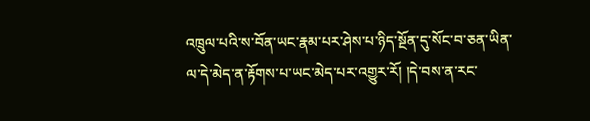འཁྲུལ་པའི་ས་བོན་ཡང་རྣམ་པར་ཤེས་པ་ཉིད་སྔོན་དུ་སོང་བ་ཅན་ཡིན་ལ་དེ་མེད་ན་རྟོགས་པ་ཡང་མེད་པར་འགྱུར་རོ། །དེ་བས་ན་རང་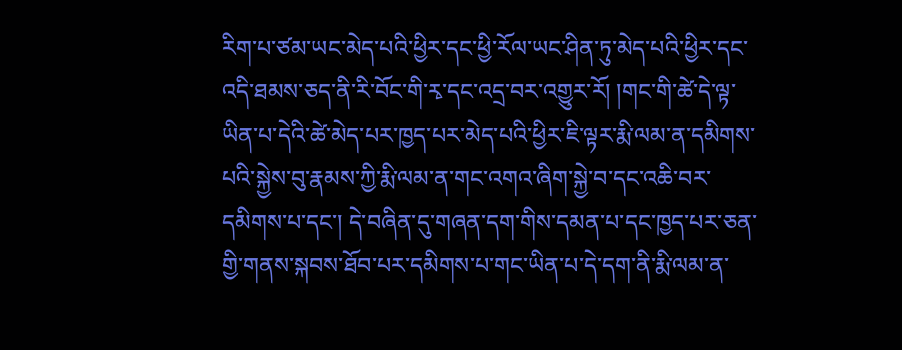རིག་པ་ཙམ་ཡང་མེད་པའི་ཕྱིར་དང་ཕྱི་རོལ་ཡང་ཤིན་ཏུ་མེད་པའི་ཕྱིར་དང་འདི་ཐམས་ཅད་ནི་རི་བོང་གི་རྭ་དང་འདྲ་བར་འགྱུར་རོ། །གང་གི་ཚེ་དེ་ལྟ་ཡིན་པ་དེའི་ཚེ་མེད་པར་ཁྱད་པར་མེད་པའི་ཕྱིར་ཇི་ལྟར་རྨི་ལམ་ན་དམིགས་པའི་སྐྱེས་བུ་རྣམས་ཀྱི་རྨི་ལམ་ན་གང་འགའ་ཞིག་སྐྱེ་བ་དང་འཆི་བར་དམིགས་པ་དང་། དེ་བཞིན་དུ་གཞན་དག་གིས་དམན་པ་དང་ཁྱད་པར་ཅན་གྱི་གནས་སྐབས་ཐོབ་པར་དམིགས་པ་གང་ཡིན་པ་དེ་དག་ནི་རྨི་ལམ་ན་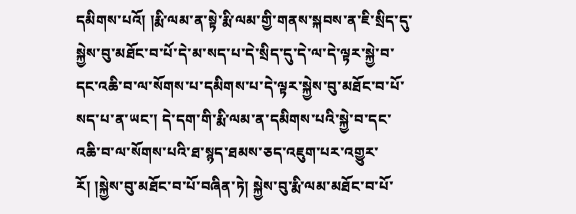དམིགས་པའོ། །རྨི་ལམ་ན་སྟེ་རྨི་ལམ་གྱི་གནས་སྐབས་ན་ཇི་སྲིད་དུ་སྐྱེས་བུ་མཐོང་བ་པོ་དེ་མ་སད་པ་དེ་སྲིད་དུ་དེ་ལ་དེ་ལྟར་སྐྱེ་བ་དང་འཆི་བ་ལ་སོགས་པ་དམིགས་པ་དེ་ལྟར་སྐྱེས་བུ་མཐོང་བ་པོ་སད་པ་ན་ཡང་། དེ་དག་གི་རྨི་ལམ་ན་དམིགས་པའི་སྐྱེ་བ་དང་འཆི་བ་ལ་སོགས་པའི་ཐ་སྙད་ཐམས་ཅད་འཇུག་པར་འགྱུར་རོ། །སྐྱེས་བུ་མཐོང་བ་པོ་བཞིན་ཏེ། སྐྱེས་བུ་རྨི་ལམ་མཐོང་བ་པོ་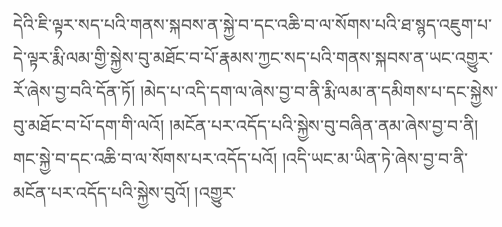དེའི་ཇི་ལྟར་སད་པའི་གནས་སྐབས་ན་སྐྱེ་བ་དང་འཆི་བ་ལ་སོགས་པའི་ཐ་སྙད་འཇུག་པ་དེ་ལྟར་རྨི་ལམ་གྱི་སྐྱེས་བུ་མཐོང་བ་པོ་རྣམས་ཀྱང་སད་པའི་གནས་སྐབས་ན་ཡང་འགྱུར་རོ་ཞེས་བྱ་བའི་དོན་ཏོ། །མེད་པ་འདི་དག་ལ་ཞེས་བྱ་བ་ནི་རྨི་ལམ་ན་དམིགས་པ་དང་སྐྱེས་བུ་མཐོང་བ་པོ་དག་གི་ལའོ། །མངོན་པར་འདོད་པའི་སྐྱེས་བུ་བཞིན་ནམ་ཞེས་བྱ་བ་ནི། གང་སྐྱེ་བ་དང་འཆི་བ་ལ་སོགས་པར་འདོད་པའོ། །འདི་ཡང་མ་ཡིན་ཏེ་ཞེས་བྱ་བ་ནི་མངོན་པར་འདོད་པའི་སྐྱེས་བུའོ། །འགྱུར་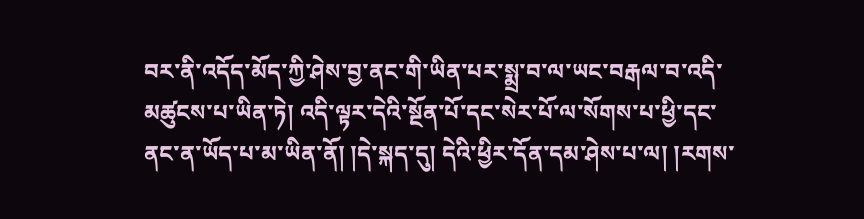བར་ནི་འདོད་མོད་ཀྱི་ཤེས་བྱ་ནང་གི་ཡིན་པར་སྨྲ་བ་ལ་ཡང་བརྒལ་བ་འདི་མཚུངས་པ་ཡིན་ཏེ། འདི་ལྟར་དེའི་སྔོན་པོ་དང་སེར་པོ་ལ་སོགས་པ་ཕྱི་དང་ནང་ན་ཡོད་པ་མ་ཡིན་ནོ། །དེ་སྐད་དུ། དེའི་ཕྱིར་དོན་དམ་ཤེས་པ་ལ། །རགས་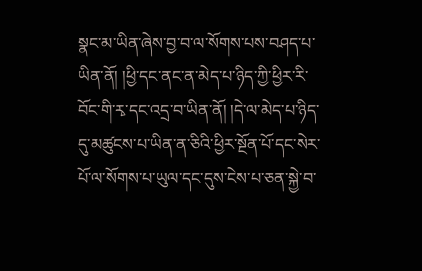སྣང་མ་ཡིན་ཞེས་བྱ་བ་ལ་སོགས་པས་བཤད་པ་ཡིན་ནོ། །ཕྱི་དང་ནང་ན་མེད་པ་ཉིད་ཀྱི་ཕྱིར་རི་བོང་གི་རྭ་དང་འདྲ་བ་ཡིན་ནོ། །དེ་ལ་མེད་པ་ཉིད་དུ་མཚུངས་པ་ཡིན་ན་ཅིའི་ཕྱིར་སྔོན་པོ་དང་སེར་པོ་ལ་སོགས་པ་ཡུལ་དང་དུས་ངེས་པ་ཅན་སྐྱེ་བ་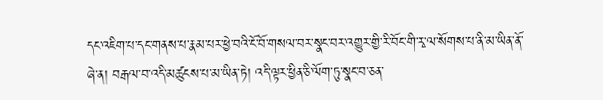དང་འཇིག་པ་དང་གནས་པ་རྣམ་པར་ཕྱེ་བའི་ངོ་བོ་གསལ་བར་སྣང་བར་འགྱུར་གྱི་རི་བོང་གི་རྭ་ལ་སོགས་པ་ནི་མ་ཡིན་ནོ་ཞེ་ན། བརྒལ་བ་འདི་མཚུངས་པ་མ་ཡིན་ཏེ། འདི་ལྟར་ཕྱིན་ཅི་ལོག་ཏུ་སྣང་བ་ཅན་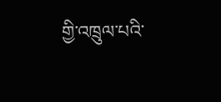གྱི་འཁྲུལ་པའི་